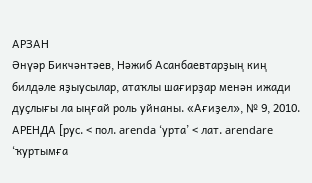АРЗАН
Әнүәр Бикчәнтәев, Нәжиб Асанбаевтарҙың киң билдәле яҙыусылар, атаҡлы шағирҙар менән ижади дуҫлығы ла ыңғай роль уйнаны. «Ағиҙел», № 9, 2010.
АРЕНДА [рус. < пол. arenda ‘урта’ < лат. arendare ‘ҡуртымға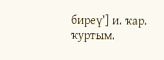биреү’] и. ҡар. ҡуртым.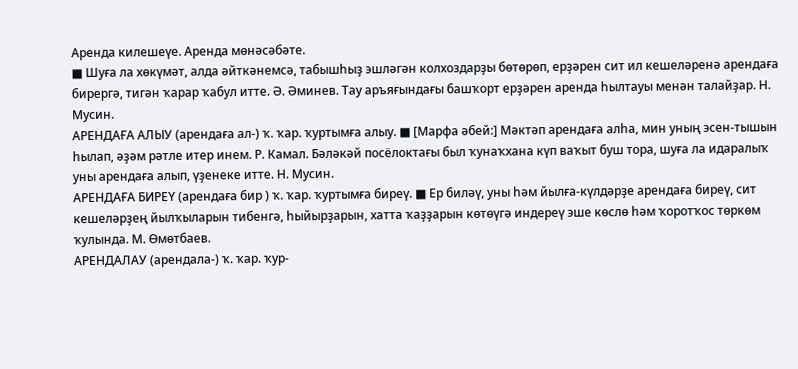Аренда килешеүе. Аренда мөнәсәбәте.
■ Шуға ла хөкүмәт, алда әйткәнемсә, табышһыҙ эшләгән колхоздарҙы бөтөрөп, ерҙәрен сит ил кешеләренә арендаға бирергә, тигән ҡарар ҡабул итте. Ә. Әминев. Тау аръяғындағы башҡорт ерҙәрен аренда һылтауы менән талайҙар. Н. Мусин.
АРЕНДАҒА АЛЫУ (арендаға ал-) ҡ. ҡар. ҡуртымға алыу. ■ [Марфа әбей:] Мәктәп арендаға алһа, мин уның эсен-тышын һылап, әҙәм рәтле итер инем. Р. Камал. Бәләкәй посёлоктағы был ҡунаҡхана күп ваҡыт буш тора, шуға ла идаралыҡ уны арендаға алып, үҙенеке итте. Н. Мусин.
АРЕНДАҒА БИРЕҮ (арендаға бир ) ҡ. ҡар. ҡуртымға биреү. ■ Ер биләү, уны һәм йылға-күлдәрҙе арендаға биреү, сит кешеләрҙең йылҡыларын тибенгә, һыйырҙарын, хатта ҡаҙҙарын көтөүгә индереү эше көслө һәм ҡоротҡос төркөм ҡулында. М. Өмөтбаев.
АРЕНДАЛАУ (арендала-) ҡ. ҡар. ҡур-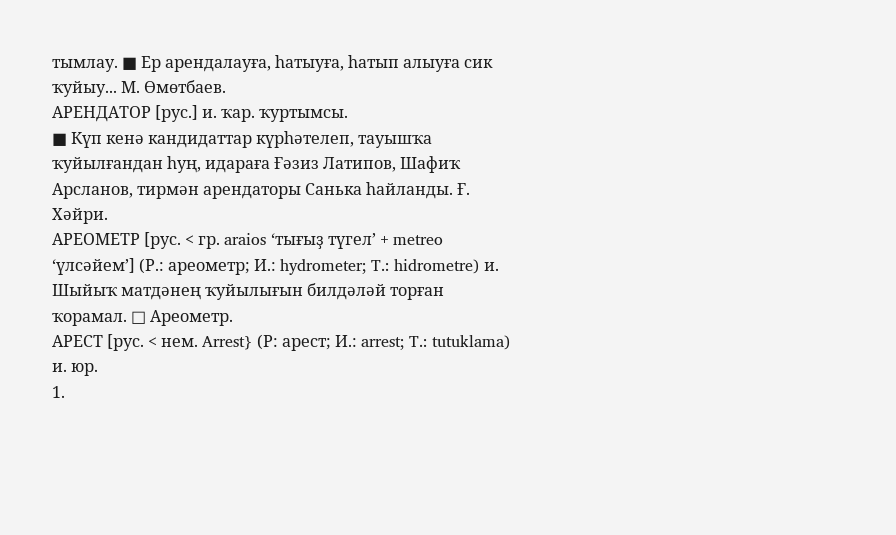тымлау. ■ Ер арендалауға, һатыуға, һатып алыуға сик ҡуйыу... М. Өмөтбаев.
АРЕНДАТОР [рус.] и. ҡар. ҡуртымсы.
■ Күп кенә кандидаттар күрһәтелеп, тауышҡа ҡуйылғандан һуң, идараға Ғәзиз Латипов, Шафиҡ Арсланов, тирмән арендаторы Санька һайланды. Ғ. Хәйри.
АРЕОМЕТР [рус. < гр. araios ‘тығыҙ түгел’ + metreo ‘үлсәйем’] (Р.: ареометр; И.: hydrometer; T.: hidrometre) и.
Шыйыҡ матдәнең ҡуйылығын билдәләй торған ҡорамал. □ Ареометр.
АРЕСТ [рус. < нем. Arrest} (Р: арест; И.: arrest; T.: tutuklama) и. юр.
1.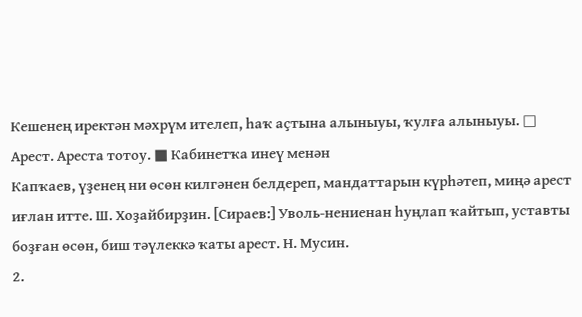Кешенең иректән мәхрүм ителеп, һаҡ аҫтына алыныуы, ҡулға алыныуы. □ Арест. Ареста тотоу. ■ Кабинетҡа инеү менән
Капҡаев, үҙенең ни өсөн килгәнен белдереп, мандаттарын күрһәтеп, миңә арест иғлан итте. Ш. Хоҙайбирҙин. [Сираев:] Уволь-нениенан һуңлап ҡайтып, уставты боҙған өсөн, биш тәүлеккә ҡаты арест. Н. Мусин.
2.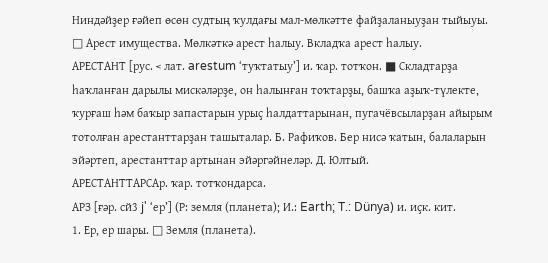Ниндәйҙер ғәйеп өсөн судтың ҡулдағы мал-мөлкәтте файҙаланыуҙан тыйыуы. □ Арест имущества. Мөлкәткә арест һалыу. Вкладҡа арест һалыу.
АРЕСТАНТ [рус. < лат. arestum ‘туҡтатыу’] и. ҡар. тотҡон. ■ Складтарҙа һаҡланған дарылы мискәләрҙе, он һалынған тоҡтарҙы, башҡа аҙыҡ-түлекте, ҡурғаш һәм баҡыр запастарын урыҫ һалдаттарынан, пугачёвсыларҙан айырым тотолған арестанттарҙан ташыталар. Б. Рафиҡов. Бер нисә ҡатын, балаларын эйәртеп, арестанттар артынан эйәргәйнеләр. Д. Юлтый.
АРЕСТАНТТАРСАр. ҡар. тотҡондарса.
АРЗ [ғәр. сй3 j' ‘ер’] (Р: земля (планета); И.: Earth; T.: Dünya) и. иҫк. кит.
1. Ер, ер шары. □ Земля (планета).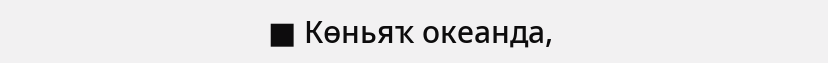■ Көньяҡ океанда,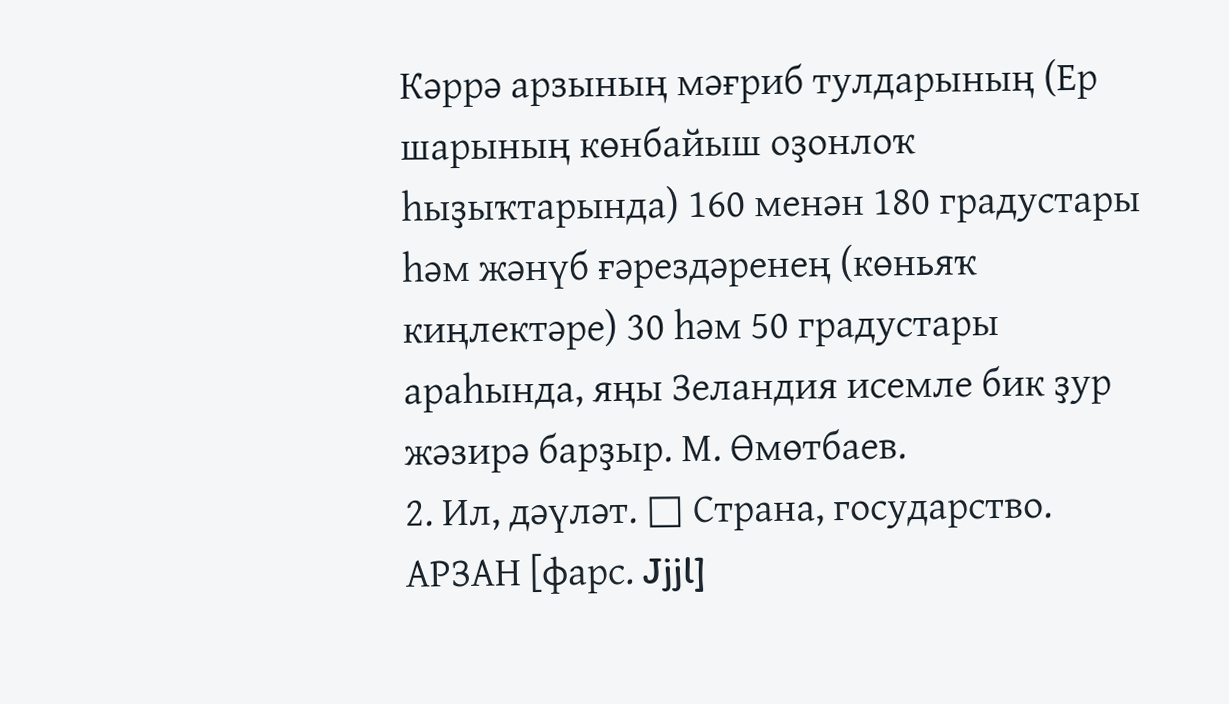Кәррә арзының мәғриб тулдарының (Ер шарының көнбайыш оҙонлоҡ һыҙыҡтарында) 160 менән 180 градустары һәм жәнүб ғәрездәренең (көньяҡ киңлектәре) 30 һәм 50 градустары араһында, яңы Зеландия исемле бик ҙур жәзирә барҙыр. М. Өмөтбаев.
2. Ил, дәүләт. □ Страна, государство.
АРЗАН [фарс. Jjjl]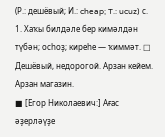(Р.: дешёвый; И.: cheap; T.: ucuz) с.
1. Хаҡы билдәле бер кимәлдән түбән; осһоҙ; киреһе — ҡиммәт. □ Дешёвый, недорогой. Арзан кейем. Арзан магазин.
■ [Егор Николаевич:] Ағас әҙерләүҙе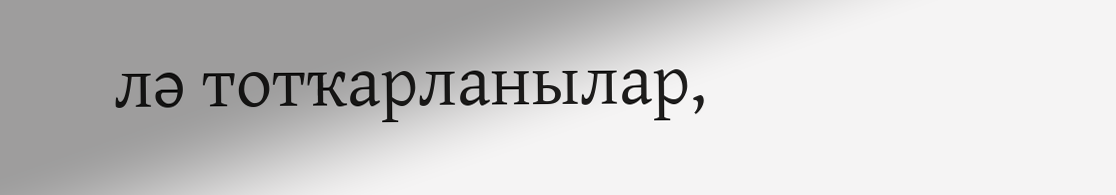лә тотҡарланылар,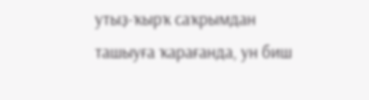утыҙ-ҡырҡ саҡрымдан ташыуға ҡарағанда, ун биш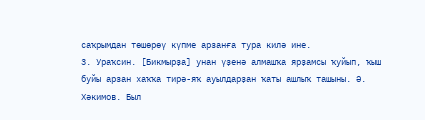саҡрымдан төшөрөү күпме арзанға тура килә ине.
3. Ураҡсин. [Бикмырҙа] унан үҙенә алмашҡа ярҙамсы ҡуйып, ҡыш буйы арзан хаҡҡа тирә-яҡ ауылдарҙан ҡаты ашлыҡ ташыны. Ә. Хәкимов. Был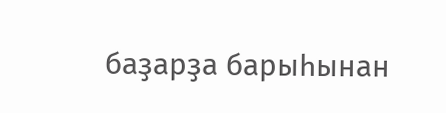баҙарҙа барыһынан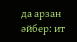да арзан әйбер: ит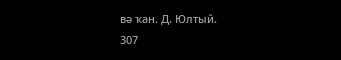вә ҡан. Д. Юлтый.
307